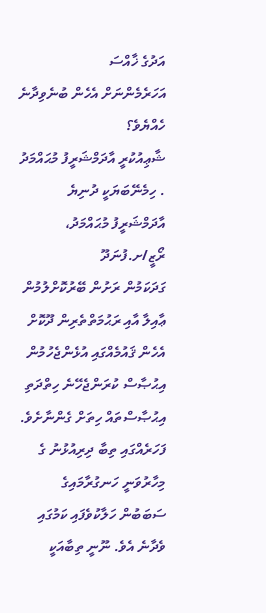އަދުގެ ޚާއްސަ
އަހަރެމެންނަށް އެހެން ބުނެވިދާނެ ހެއްޔެވެ؟
ޝާޢިއުކުރީ އާދަމްޝަރީފު މުޙައްމަދު . ހިމެނޭބަޔަކީ ދުނިޔެ
އާދަމްޝަރީފު މުޙައްމަދު، ރޯޒީ/ށ.ފުނަދޫ
ގަދަކަމުން ރަށުން ބޭރުކޮށްލުމުން ޢާއިލާ އާއި ރަޙުމަތްތެރިން ދޫކޮށް އެހެން ޤައުމެއްގައި އުޅެންޖެހުމުން އިޙުޞާސް ކުރަންޖެހޭނެ ހިތްދަތި އިޙުޞާސްތައް ހިތަށް ގެންނާށެވެ. ފަހަރެއްގައި ތިބާ ދިރިއުޅުނު ގެ މިހާރުވަނީ ހަނގުރާމައިގެ ސަބަބުން ހަލާކުވެފައި ކަމުގައި ވެދާނެ އެވެ. ނޫނީ ތިބާއަކީ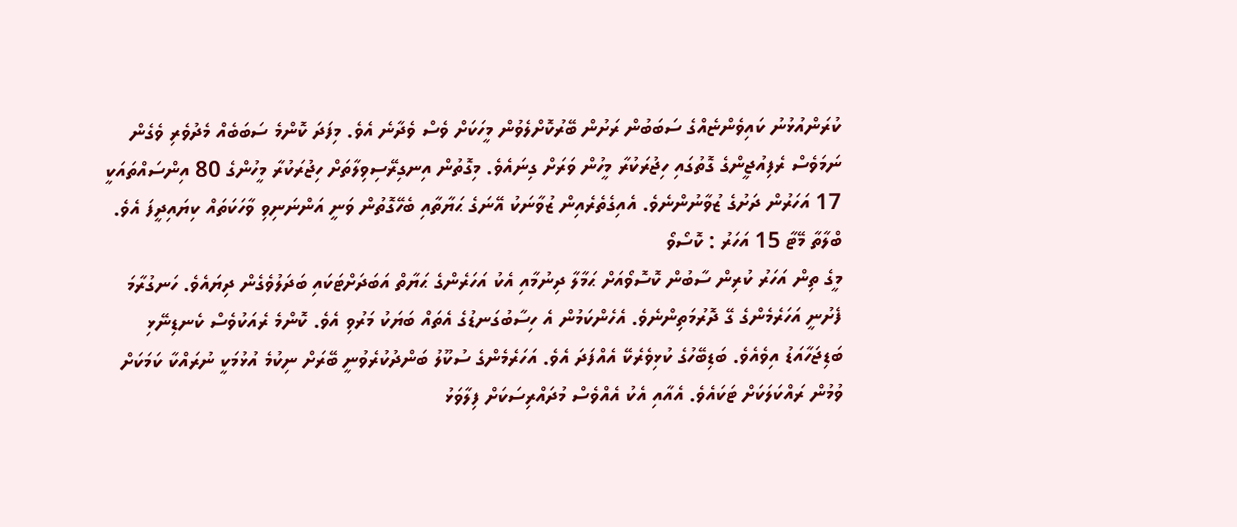ކުރަންއުޅުނު ކައިވެންޏެއްގެ ސަބަބުން ރަށުން ބޭރުކޮށްލެވުން މީހަކަށް ވެސް ވެދާނެ އެވެ. މިފަދަ ކޮންމެ ސަބަބެއް މެދުވެރި ވެގެން ނަމަވެސް ރެފިއުޖީންގެ ގޮތުގައި ހިޖުރަކުރާ މީހުން ވަރަށް ގިނައެވެ. މިގޮތުން އިނގިރޭސިވިލާތަށް ހިޖުރަކުރާ މީހުންގެ 80 އިންސައްތައަކީ 17 އަހަރުން ދަށުގެ ޒުވާނުންނެވެ. އެއިގެތެރެއިން ޒުވާނަކު އޭނަގެ ޙަޔާތާއި ބެހޭގޮތުން ވަނީ އަންނަނިވި ވާހަކަތައް ކިޔައިދީފަ އެވެ.
ބްލާތާ މޭޓާ 15 އަހަރު : ކޮސޯވޯ
މީގެ ތިން އަހަރު ކުރިން ސާބުން ކޮސޮވޯއަށް ޙަމާލާ ދިނުމާއި އެކު އަހަރެންގެ ޙަޔާތް އަބަދަށްޓަކައި ބަދަލުވެގެން ދިޔައެވެ. ހަނގުރާމަ ފެށުނީ އަހަރެމެންގެ ގޭ ދޮރުމަތިންނެވެ. އެހެންކަމުން އެ ހިސާބުގަނޑުގެ އެތައް ބަޔަކު މަރުވި އެވެ. ކޮންމެ ރެއަކުވެސް ކެނޑިނޭޅި ބަޑިޖަހާއަޑު އިވެއެވެ. ބަޑިބޭހުގެ ކުޅިވެރެކޭ އެއްފަދަ އެވެ. އަހަރެމެންގެ ސުކޫލު ބަންދުކުރެވުނީ ބޭރަށް ނިކުމެ އުޅުމަކީ ނުރައްކާ ކަމަކަށް ވުމުން ރައްކަލަކަށް ޓަކައެވެ. އެއާއި އެކު އެއްވެސް މުދައްރިސަކަށް ފިލާވަޅު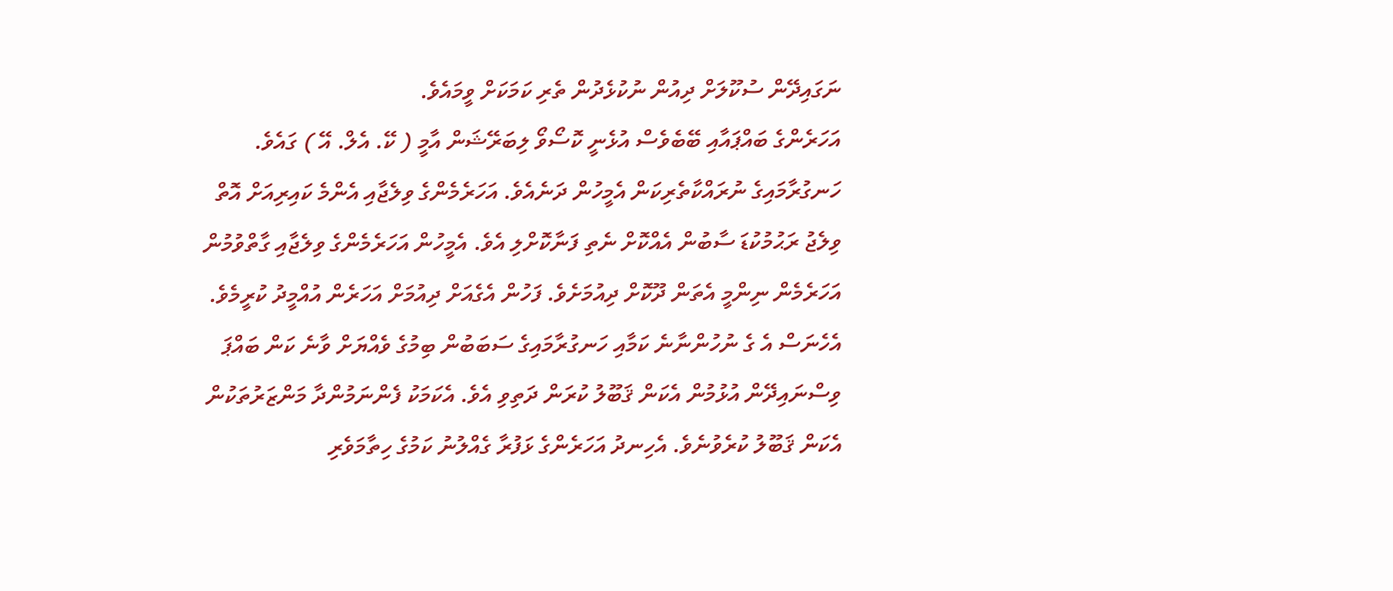ނަގައިދޭން ސުކޫލަށް ދިއުން ނުކުޅެދުން ތެރި ކަމަކަށް ވީމައެވެ.
އަހަރެންގެ ބައްޕައާއި ބޭބެވެސް އުޅެނީ ކޮސޯވޯ ލިބަރޭޝަން އާމީ ( ކޭ. އެލް. އޭ ) ގައެވެ. ހަނގުރާމައިގެ ނުރައްކާތެރިކަން އެމީހުން ދަނެއެވެ. އަހަރެމެންގެ ވިލެޖާއި އެންމެ ކައިރިއަށް އޮތް ވިލެޖު ރަޙުމުކުޑަ ސާބުން އެއްކޮށް ނެތި ފަނާކޮށްލި އެވެ. އެމީހުން އަހަރެމެންގެ ވިލެޖާއި ގާތްވުމުން އަހަރެމެން ނިންމީ އެތަން ދޫކޮށް ދިއުމަށެވެ. ފަހުން އެގެއަށް ދިއުމަށް އަހަރެން އުއްމީދު ކުރީމެވެ. އެހެނަސް އެ ގެ ނުހުންނާނެ ކަމާއި ހަނގުރާމައިގެ ސަބަބުން ބިމުގެ ވެއްޔަށް ވާނެ ކަން ބައްޕަ ވިސްނައިދޭން އުޅުމުން އެކަން ޤަބޫލު ކުރަން ދަތިވި އެވެ. އެކަމަކު ފެންނަމުންދާ މަންޒަރުތަކުން އެކަން ޤަބޫލު ކުރެވުނެވެ. އެހިނދު އަހަރެންގެ ޅަފުރާ ގެއްލުނު ކަމުގެ ހިތާމަވެރި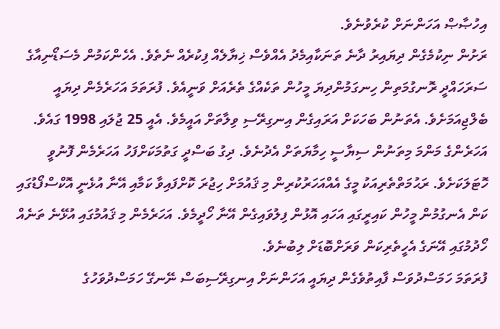އިހުޞާޞް އަހަންނަށް ކުރެވުނެވެ.
ރަށުން ނިކުމެގެން ދިޔައިރު ދާނެ ތަނަކާއިމެދު އެއްވެސް ޚިޔާލެއް ފިކުރެއް ނެތެވެ. އެހެންކަމުން މެސަޑޯނިއާގެ ސަރަހައްދީ ރޮނގުމަތިން ހިނގަމުންދިޔަ މީހުން ތަކެއްގެ ތެރެއަށް ވަނީއެވެ. ފުރަތަމަ އަހަރެމެން ދިޔައީ ބެލްޖިއަމަށެވެ. އެތަނުން ބަހަކަށް އަރައިގެން އިނގިރޭސި ވިލާތަށް އައީމެވެ. އެއީ 25 ޖުލައި 1998 ގައެވެ. އަހަރެންގެ މަންމަ މިތަނުން ސިޔާސީ ހިމާޔަތަށް އެދުނެވެ. ދިގު ބަސްދީ ގަތުމަކަށްފަހު އަހަރެމެން ފޮނުވީ ހޮޓަލަކަށެވެ. ރަޙުމަތްތެރިއަކު މީގެ އެއްއަހަރުކުރިން މި ޤައުމަށް ހިޖުރަ ކޮށްފައިވާ ކަމާއި އޭނާ އުޅެނީ އޮކްސްފޯޑުގައި ކަން އެނގުމުން މީހުން ކައިރީގައި އަހައި އޮޅުން ފިލުވައިގެން އޭނާ ހޯދީމެވެ. އަހަރެމެން މި ޤައުމުގައި އުޅޭނެ ތަނެއް ހޯދުމުގައި އޭނަގެ އެހީތެރިކަން ވަރަށްބޮޑަށް ލިބުނެވެ.
ފުރަތަމަ ހަމަސްދުވަސް ފާއިތުވެގެން ދިޔައީ އަހަންނަށް އިނގިރޭސިބަސް ނޭނގޭ ހަމަސްދުވަހުގެ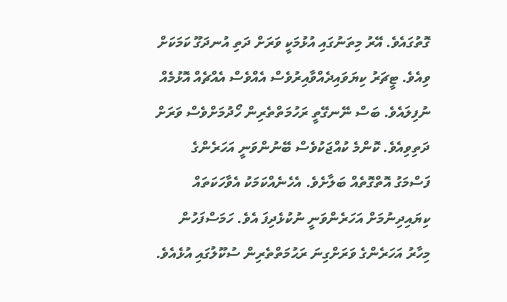ގޮތުގައެވެ. އޭރު މިތަނުގައި އުޅުމަކީ ވަރަށް ދަތި އުނދަގޫ ކަމަކަށް ވިއެވެ. ޓީޗަރު ކިޔަވައިދެއްވާއިރުވެސް އެއްވެސް އެއްޗެއް އޮޅުމެއް ނުފިލައެވެ. ބަސް ނޭނގޭތީ ރަހުމަތްތެރިން ހޯދުމަށްވެސް ވަރަށް ދަތިވިއެވެ. ކޮންމެ ކުއްޖަކުވެސް ބޭނުންވަނީ އަހަރެންގެ ފަސްމަގު އޮތްގޮތެއް ބަލާށެވެ. އެހެނެއްކަމަކު އެވާހަކަތައް ކިޔައިދިނުމަށް އަހަރެންވަނީ ނުކުޅެދިފަ އެވެ. ހަމަސްފަހުން މިހާރު އަހަރެންގެ ވަރަށްގިނަ ރަޙުމަތްތެރިން ސުކޫލުގައި އުޅެއެވެ.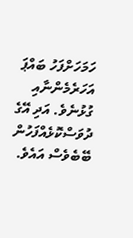ހަމަހަށްފަހު ބައްޕަ އަހަރެމެންނާއި ގުޅުނެވެ. އަދި އޭގެ ދުވަސްކޮޅެއްފަހުން ބޭބެވެސް އައެވެ.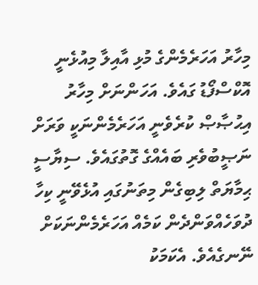މިހާރު އަހަރެމެންގެ މުޅި އާއިލާ މިއުޅެނީ އޮކްސްފޯޑު ގައެވެ. އަހަންނަށް މިހާރު އިޙުޞާޞް ކުރެވެނީ އަހަރެމެންނަކީ ވަރަށް ނަޞީބުވެރި ބައެއްގެ ގޮތުގައެވެ. ސިޔާސީ ޙިމާޔަތް ލިބިގެން މިތަނުގައި އުޅެވޭނީ ކިހާ ދުވަހެއްވަންދެން ކަމެއް އަހަރެމެންނަކަށް ނޭނގެއެވެ. އެކަމަކު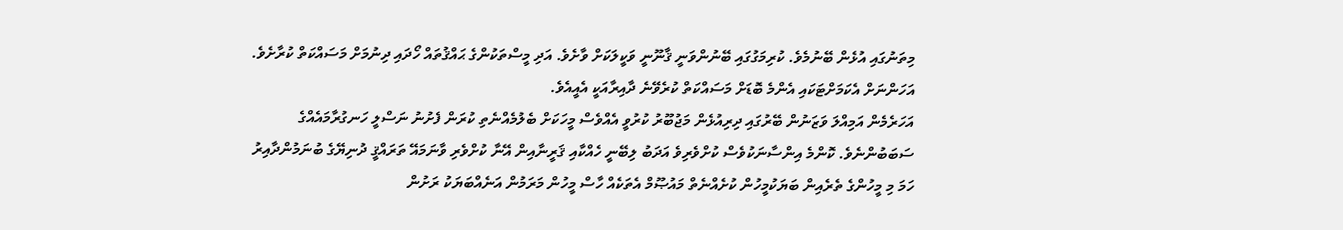މިތަނުގައި އުޅެން ބޭނުމެވެ. ކުރިމަގުގައި ބޭނުންވަނީ ޤާނޫނީ ވަކީލަކަށް ވާށެވެ. އަދި މީސްތަކުންގެ ޙައްޤުތައް ހޯދައި ދިނުމަށް މަސައްކަތް ކުރާށެވެ. އަހަންނަށް އެކަމަށްޓަކައި އެންމެ ބޮޑަށް މަސައްކަތް ކުރެވޭނެ ދާއިރާއަކީ އެއީއެވެ.
އަހަރެމެން އަމިއްލަ ވަޒަނުން ބޭރުގައި ދިރިއުޅެން މަޖުބޫރު ކުރުވީ އެއްވެސް މީހަކަށް ބެލުމެއްނެތި ކުރަން ފެށުނު ނަސްލީ ހަނގުރާމައެއްގެ ސަބަބުންނެވެ. ކޮންމެ އިންސާނަކުވެސް ކުށްވެރިވެ އަދަބު ލިބޭނީ ހެއްކާއި ޤަރީނާއިން އޭނާ ކުށްވެރި ވާނަމައޭ ތަރައްޤީ ދުނިޔޭގެ ބުނަމުންދާއިރު ހަމަ މި މީހުންގެ ތެރެއިން ބަޔަކުމީހުން ކުށެއްނެތް މައުޞޫމް އެތަކެއް ހާސް މީހުން މަރަމުން އަނެއްބަޔަކު ރަށުން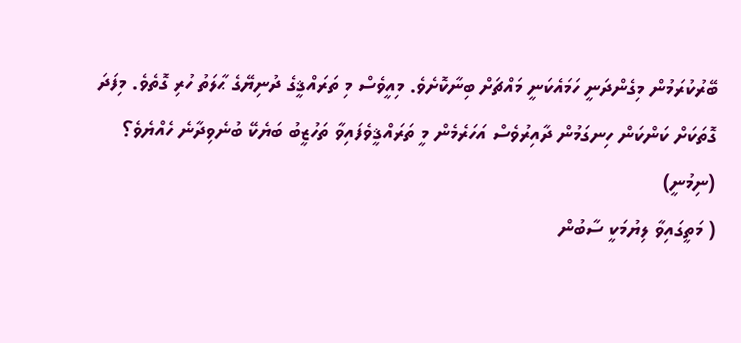ބޭރުކުރަމުން މިގެންދަނީ ހަމައެކަނީ މައްޗަށް ބިނާކޮށެވެ. މިއީވެސް މި ތަރައްޤީގެ ދުނިޔޭގެ ޙާލަތު ހުރި ގޮތެވެ. މިފަދަ ގޮތަކަށް ކަންކަން ހިނގަމުން ދާއިރުވެސް އަހަރެމެން މީ ތަރައްޤީވެފައިވާ ތަހުޒީބު ބަޔެކޭ ބުނެވިދާނެ ހެއްޔެވެ؟
(ނިމުނީ)
( މަތީގައިވާ ލިޔުމަކީ ސާބުން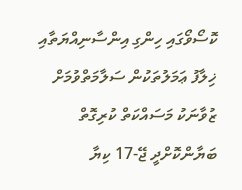ކޮސޯވޯގައި ހިންގި އިންސާނިއްޔަތާއި ޚިލާފު ޢަމަލުތަކުން ސަލާމަތްވުމަށް ޒުވާނަކު މަސައްކަތް ކުރިގޮތް ބަޔާންކޮށްދީ ޖޭ-17 ކިޔާ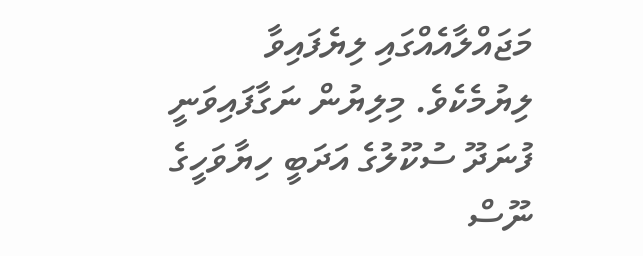މަޖައްލާއެއްގައި ލިޔެފައިވާ ލިޔުމެކެވެ. މިލިޔުން ނަގާފައިވަނީ ފުނަދޫ ސުކޫލުގެ އަދަބީ ހިޔާވަހީގެ ނޫސް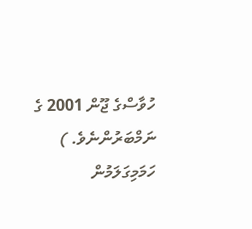ހުވާސްގެ ޖޫން 2001 ގެ ނަމްބަރުންނެވެ. )
ހަމަމިގަލަމުން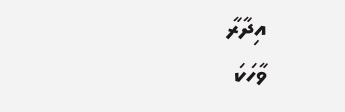އިދާރާ
ވާހަކަ